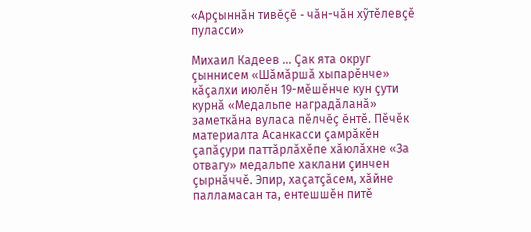«Арçыннăн тивĕçĕ - чăн-чăн хỹтĕлевçĕ пуласси»

Михаил Кадеев ... Çак ята округ çыннисем «Шăмăршă хыпарĕнче» кăçалхи июлĕн 19-мĕшĕнче кун çути курнă «Медальпе наградăланă» заметкăна вуласа пĕлчĕç ĕнтĕ. Пĕчĕк материалта Асанкасси çамрăкĕн çапăçури паттăрлăхĕпе хăюлăхне «За отвагу» медальпе хаклани çинчен çырнăччĕ. Эпир, хаçатçăсем, хăйне палламасан та, ентешшĕн питĕ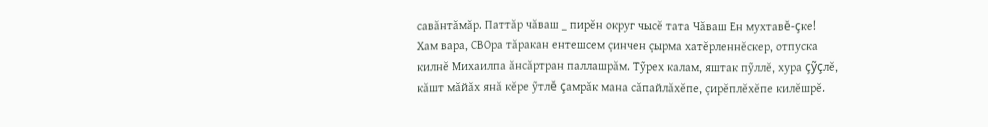савăнтăмăр. Паттăр чăваш _ пирĕн округ чысĕ тата Чăваш Ен мухтавĕ-çке!
Хам вара, СВОра тăракан ентешсем çинчен çырма хатĕрленнĕскер, отпуска килнĕ Михаилпа ăнсăртран паллашрăм. Тỹрех калам, яштак пỹллĕ, хура çỹçлĕ, кăшт мăйăх янă кĕре ỹтлĕ çамрăк мана сăпайлăхĕпе, çирĕплĕхĕпе килĕшрĕ.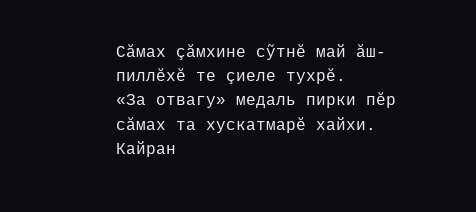Сăмах çăмхине сỹтнĕ май ăш-пиллĕхĕ те çиеле тухрĕ.
«За отвагу» медаль пирки пĕр сăмах та хускатмарĕ хайхи. Кайран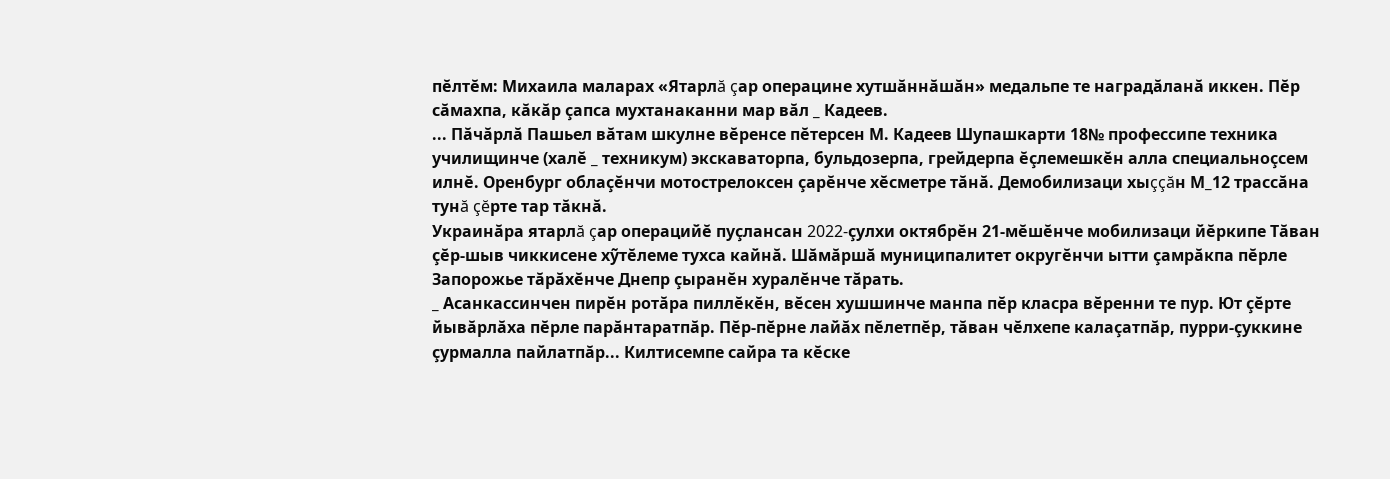пĕлтĕм: Михаила маларах «Ятарлă çар операцине хутшăннăшăн» медальпе те наградăланă иккен. Пĕр сăмахпа, кăкăр çапса мухтанаканни мар вăл _ Кадеев.
... Пăчăрлă Пашьел вăтам шкулне вĕренсе пĕтерсен М. Кадеев Шупашкарти 18№ профессипе техника училищинче (халĕ _ техникум) экскаваторпа, бульдозерпа, грейдерпа ĕçлемешкĕн алла специальноçсем илнĕ. Оренбург облаçĕнчи мотострелоксен çарĕнче хĕсметре тăнă. Демобилизаци хыççăн М_12 трассăна тунă çĕрте тар тăкнă.
Украинăра ятарлă çар операцийĕ пуçлансан 2022-çулхи октябрĕн 21-мĕшĕнче мобилизаци йĕркипе Тăван çĕр-шыв чиккисене хỹтĕлеме тухса кайнă. Шăмăршă муниципалитет округĕнчи ытти çамрăкпа пĕрле Запорожье тăрăхĕнче Днепр çыранĕн хуралĕнче тăрать.
_ Асанкассинчен пирĕн ротăра пиллĕкĕн, вĕсен хушшинче манпа пĕр класра вĕренни те пур. Ют çĕрте йывăрлăха пĕрле парăнтаратпăр. Пĕр-пĕрне лайăх пĕлетпĕр, тăван чĕлхепе калаçатпăр, пурри-çуккине çурмалла пайлатпăр... Килтисемпе сайра та кĕске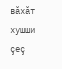вăхăт хушши çеç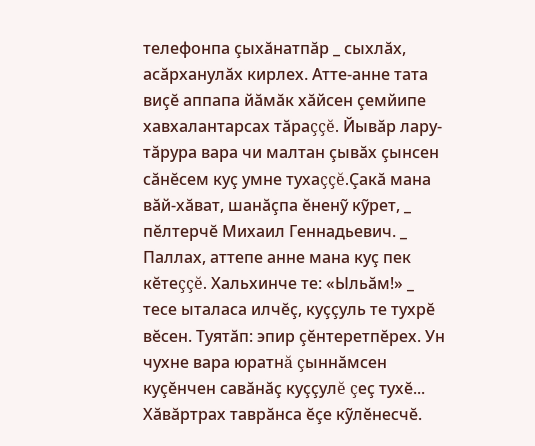телефонпа çыхăнатпăр _ сыхлăх, асăрханулăх кирлех. Атте-анне тата виçĕ аппапа йăмăк хăйсен çемйипе хавхалантарсах тăраççĕ. Йывăр лару-тăрура вара чи малтан çывăх çынсен сăнĕсем куç умне тухаççĕ.Çакă мана вăй-хăват, шанăçпа ĕненỹ кỹрет, _ пĕлтерчĕ Михаил Геннадьевич. _ Паллах, аттепе анне мана куç пек кĕтеççĕ. Хальхинче те: «Ыльăм!» _ тесе ыталаса илчĕç, куççуль те тухрĕ вĕсен. Туятăп: эпир çĕнтеретпĕрех. Ун чухне вара юратнă çыннăмсен куçĕнчен савăнăç куççулĕ çеç тухĕ... Хăвăртрах таврăнса ĕçе кỹлĕнесчĕ.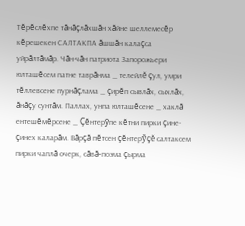Тĕрĕслĕхпе тăнăçлăхшăн хăйне шеллемесĕр кĕрешекен САЛТАКПА ăшшăн калаçса уйрăлтăмăр. Чăн-чăн патриота Запорожьери юлташĕсем патне таврăнма _ телейлĕ çул, умри тĕллевсене пурнăçлама _ çирĕп сывлăх, сыхлăх, ăнăçу сунтăм. Паллах, унпа юлташĕсене _ хаклă ентешĕмĕрсене _ Çĕнтерỹпе кĕтни пирки çине-çинех каларăм. Вăрçă пĕтсен çĕнтерỹçĕ салтаксем пирки чаплă очерк, сăвă-поэма çырма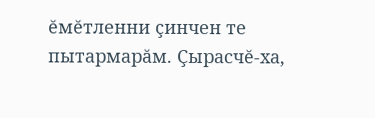ĕмĕтленни çинчен те пытармарăм. Çырасчĕ-ха,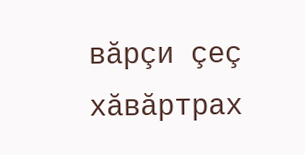вăрçи çеç хăвăртрах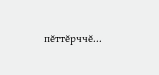пĕттĕрччĕ...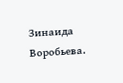Зинаида Воробьева.